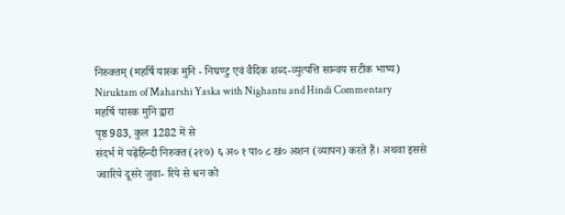निरुक्तम् (महर्षि यास्क मुनि - निघण्टु एवं वैदिक शब्द-व्युत्पत्ति सान्वय सटीक भाष्य)
Niruktam of Maharshi Yaska with Nighantu and Hindi Commentary
महर्षि यास्क मुनि द्वारा
पृष्ठ 983, कुल 1282 में से
संदर्भ में पढ़ेंहिन्दी निरुक्त (२१७) ६ अ० १ पा० ८ खं० अशन (व्यापन) करते हैं। अथवा इससे ज्वारिये दूसरे जुवा- रिये से धन को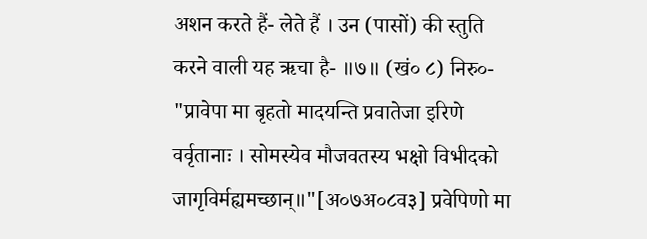अशन करते हैं- लेते हैं । उन (पासों) की स्तुति करने वाली यह ऋचा है- ॥७॥ (खं० ८) निरु०- "प्रावेपा मा बृहतो मादयन्ति प्रवातेजा इरिणे वर्वृतानाः । सोमस्येव मौजवतस्य भक्षो विभीदको जागृविर्मह्यमच्छान्॥"[अ०७अ०८व३] प्रवेपिणो मा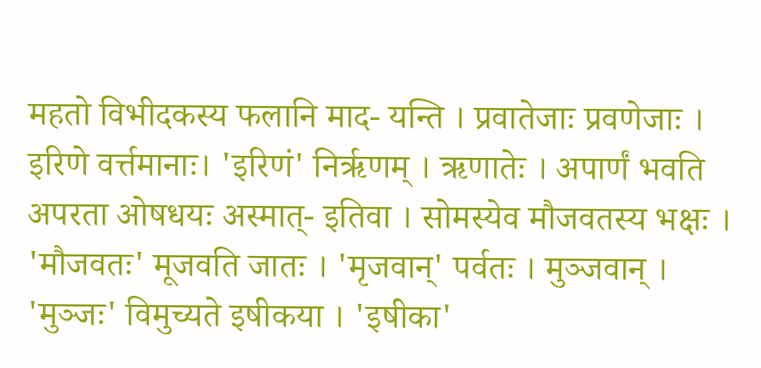महतो विभीदकस्य फलानि माद- यन्ति । प्रवातेजाः प्रवणेजाः । इरिणे वर्त्तमानाः। 'इरिणं' निर्ऋणम् । ऋणातेः । अपार्णं भवति अपरता ओषधयः अस्मात्- इतिवा । सोमस्येव मौजवतस्य भक्षः । 'मौजवतः' मूजवति जातः । 'मृजवान्' पर्वतः । मुञ्जवान् । 'मुञ्जः' विमुच्यते इषीकया । 'इषीका'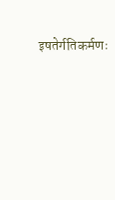इषतेर्गतिकर्मणः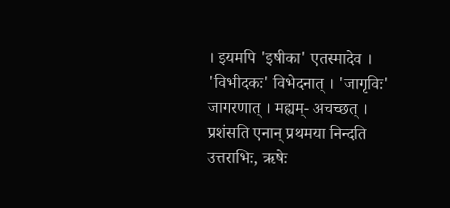। इयमपि 'इषीका' एतस्मादेव । 'विभीदकः' विभेदनात् । 'जागृविः' जागरणात् । मह्यम्- अचच्छत् । प्रशंसति एनान् प्रथमया निन्दति उत्तराभिः, ऋषेः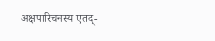अक्षपारिचनस्य एतद्-